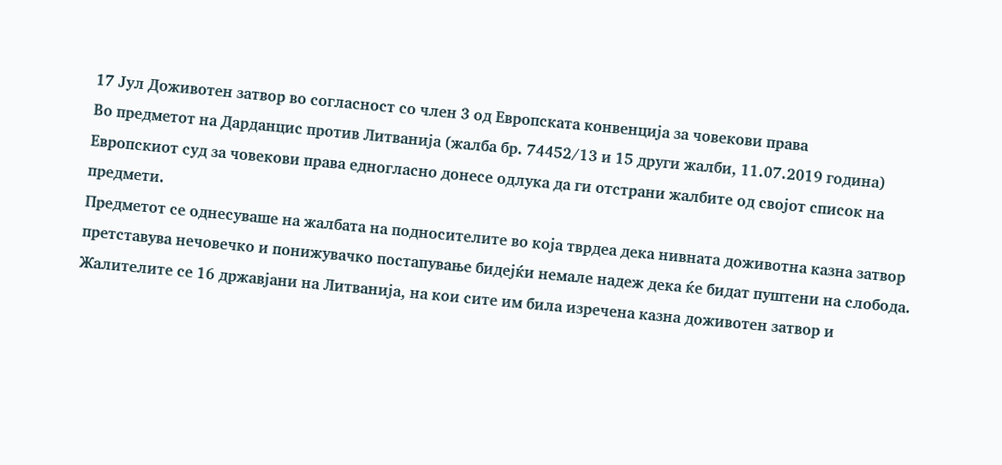17 Јул Доживотен затвор во согласност со член 3 од Европската конвенција за човекови права
Во предметот на Дарданцис против Литванија (жалба бр. 74452/13 и 15 други жалби, 11.07.2019 година) Европскиот суд за човекови права едногласно донесе одлука да ги отстрани жалбите од својот список на предмети.
Предметот се однесуваше на жалбата на подносителите во која тврдеа дека нивната доживотна казна затвор претставува нечовечко и понижувачко постапување бидејќи немале надеж дека ќе бидат пуштени на слобода.
Жалителите се 16 државјани на Литванија, на кои сите им била изречена казна доживотен затвор и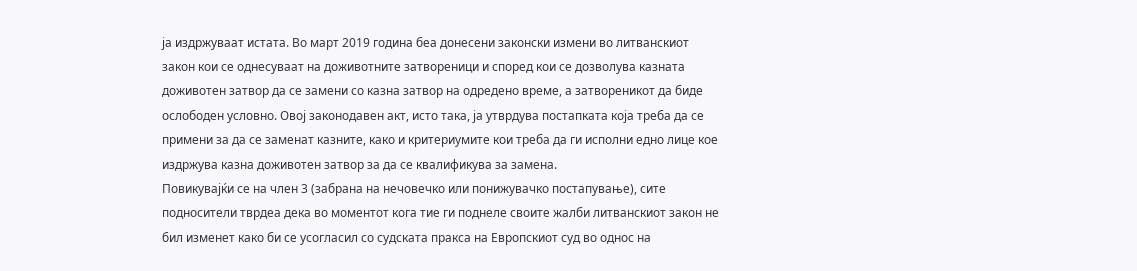ја издржуваат истата. Во март 2019 година беа донесени законски измени во литванскиот закон кои се однесуваат на доживотните затвореници и според кои се дозволува казната доживотен затвор да се замени со казна затвор на одредено време, а затвореникот да биде ослободен условно. Овој законодавен акт, исто така, ја утврдува постапката која треба да се примени за да се заменат казните, како и критериумите кои треба да ги исполни едно лице кое издржува казна доживотен затвор за да се квалификува за замена.
Повикувајќи се на член 3 (забрана на нечовечко или понижувачко постапување), сите подносители тврдеа дека во моментот кога тие ги поднеле своите жалби литванскиот закон не бил изменет како би се усогласил со судската пракса на Европскиот суд во однос на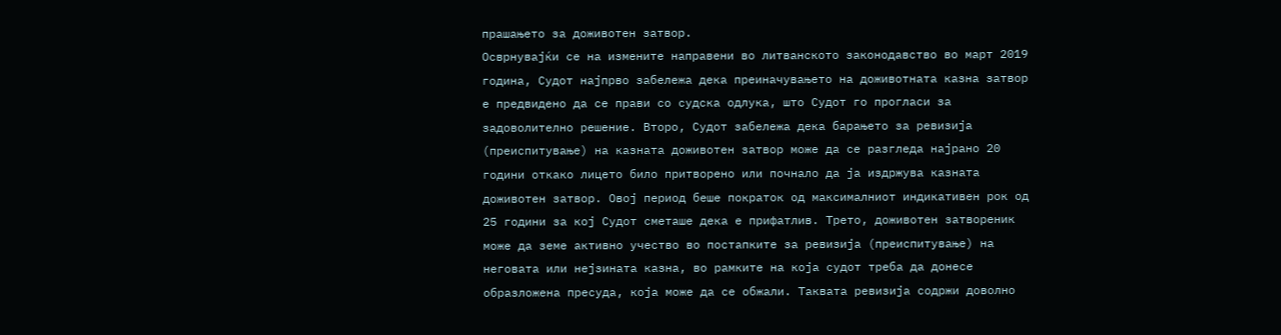прашањето за доживотен затвор.
Осврнувајќи се на измените направени во литванското законодавство во март 2019 година, Судот најпрво забележа дека преиначувањето на доживотната казна затвор е предвидено да се прави со судска одлука, што Судот го прогласи за задоволително решение. Второ, Судот забележа дека барањето за ревизија (преиспитување) на казната доживотен затвор може да се разгледа најрано 20 години откако лицето било притворено или почнало да ја издржува казната доживотен затвор. Овој период беше пократок од максималниот индикативен рок од 25 години за кој Судот сметаше дека е прифатлив. Трето, доживотен затвореник може да земе активно учество во постапките за ревизија (преиспитување) на неговата или нејзината казна, во рамките на која судот треба да донесе образложена пресуда, која може да се обжали. Таквата ревизија содржи доволно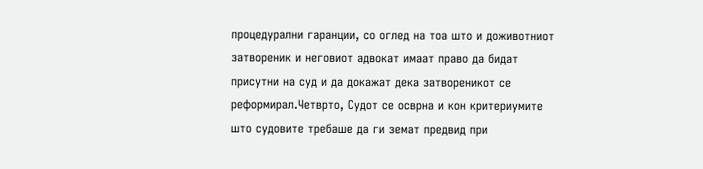процедурални гаранции, со оглед на тоа што и доживотниот затвореник и неговиот адвокат имаат право да бидат присутни на суд и да докажат дека затвореникот се реформирал.Четврто, Судот се осврна и кон критериумите што судовите требаше да ги земат предвид при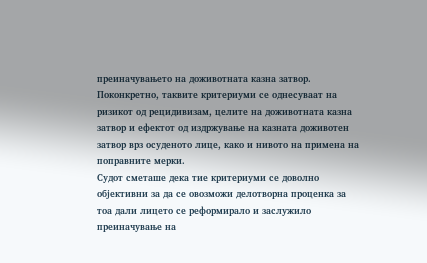преиначувањето на доживотната казна затвор. Поконкретно, таквите критериуми се однесуваат на ризикот од рецидивизам, целите на доживотната казна затвор и ефектот од издржување на казната доживотен затвор врз осуденото лице, како и нивото на примена на поправните мерки.
Судот сметаше дека тие критериуми се доволно објективни за да се овозможи делотворна проценка за тоа дали лицето се реформирало и заслужило преиначување на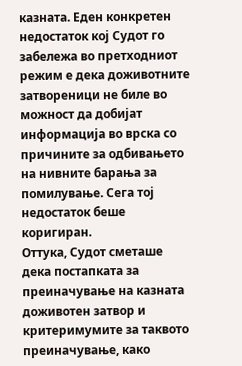казната. Еден конкретен недостаток кој Судот го забележа во претходниот режим е дека доживотните затвореници не биле во можност да добијат информација во врска со причините за одбивањето на нивните барања за помилување. Сега тој недостаток беше коригиран.
Оттука, Судот сметаше дека постапката за преиначување на казната доживотен затвор и критеримумите за таквото преиначување, како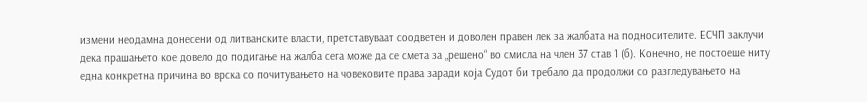измени неодамна донесени од литванските власти, претставуваат соодветен и доволен правен лек за жалбата на подносителите. ЕСЧП заклучи дека прашањето кое довело до подигање на жалба сега може да се смета за „решено“ во смисла на член 37 став 1 (б). Конечно, не постоеше ниту една конкретна причина во врска со почитувањето на човековите права заради која Судот би требало да продолжи со разгледувањето на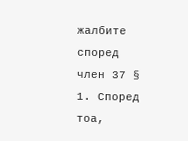жалбите според член 37 § 1. Според тоа,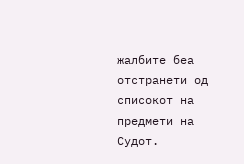жалбите беа отстранети од списокот на предмети на Судот.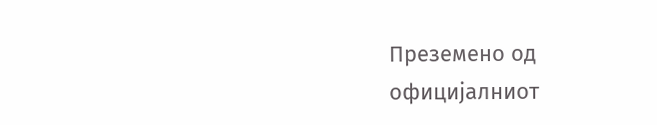Преземено од официјалниот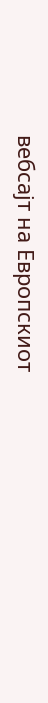вебсајт на Европскиот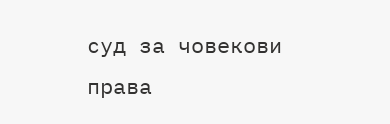суд за човекови права